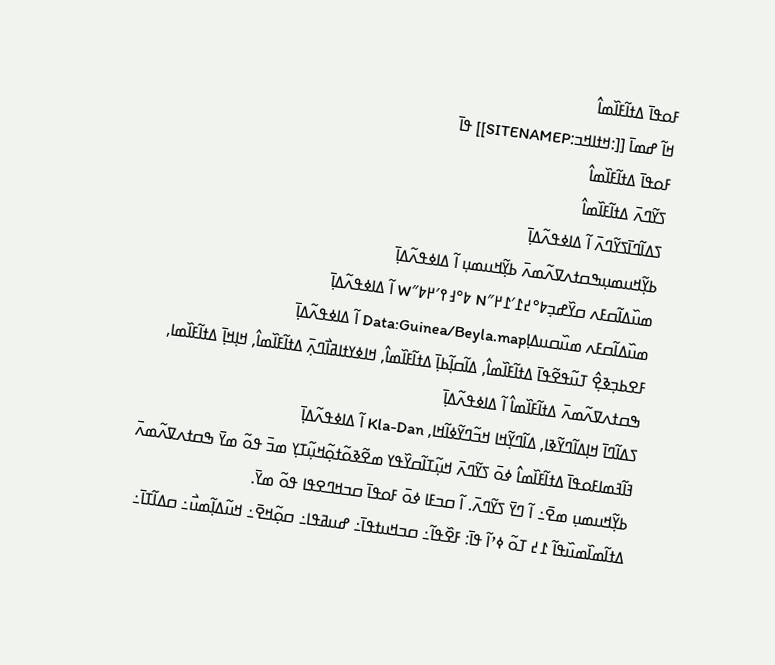ߓߋߟߊ߫ ߡߙߊ߬ߓߊ߰ߘߊ߮
ߞߊ߬ ߝߘߊ߫ [[:ߞߙߊߞߏ:SITENAMEP]] ߟߊ߫
ߓߋߟߊ߫ ߡߙߊ߬ߓߊ߰ߘߊ߮
ߖߌ߬ߣߍ߫ ߡߙߊ߬ߓߊ߰ߘߊ߮
ߖߡߊ߬ߣߊ߫ߖߌ߬ߣߍ߫ ߊ߬ ߡߊߦߟߍ߬ߡߊ߲߫
ߕߌ߲߬ߞߎߘߎ߲ߒߛߙߍߜߍ߬ߘߍ߫ ߕߌ߲߬ߞߎߘߎ߲ ߊ߬ ߡߊߦߟߍ߬ߡߊ߲߫
ߘߎ߰ߡߊ߬ߛߓߍ ߛߌ߰ߝߏ߲߈°߄߁′߁߂″N ߈°߃߉′߂߈″W ߊ߬ ߡߊߦߟߍ߬ߡߊ߲߫
ߘߎ߰ߡߊ߬ߛߓߍ ߘߎ߰ߛߎߡߊ߲Data:Guinea/Beyla.map ߊ߬ ߡߊߦߟߍ߬ߡߊ߲߫
ߓߐߕߏ߲ߢߐ߲߮ ߠߎ߬ߟߐ߬ߟߊ߫ ߡߙߊ߬ߓߊ߰ߘߊ߮, ߡߊ߬ߛߊ߲߬ߕߊ߲߫ ߡߙߊ߬ߓߊ߰ߘߊ߮, ߞߊߦߌߙߊߥߊ߯ߣߍ߲߫ ߡߙߊ߬ߓߊ߰ߘߊ߮, ߞߊ߲ߞߊ߲߫ ߡߙߊ߬ߓߊ߰ߘߊ, ߒߛߙߍߜߍ߬ߘߍ߫ ߡߙߊ߬ߓߊ߰ߘߊ߮ ߊ߬ ߡߊߦߟߍ߬ߡߊ߲߫
ߖߡߊ߬ߣߊ߫ ߞߊ߲ߡߊ߬ߣߌ߬ߢߊ, ߡߊ߬ߣߌ߲߬ߞߊ ߞߏ߬ߣߌ߬ߦߊ߬ߞߊ, Kla-Dan ߊ߬ ߡߊߦߟߍ߬ߡߊ߲߫
ߔߊ߬ߔߘߊߓߋߟߊ߫ ߡߙߊ߬ߓߊ߰ߘߊ߮ ߦߋ߫ ߖߌ߬ߣߍ߫ ߞߎ߲߬ߠߊ߬ߛߌ߰ߟߌ ߘߐ߬ߢߋ߬ߙߋ߲߬ߞߎ߲߬ߠߌ߲ ߘߏ߫ ߟߋ߬ ߘߌ߫ ߒߛߙߍߜߍ߬ߘߍ߫ ߕߌ߲߬ߞߎߘߎ߲ ߘߐ߫߸ ߊ߬ ߣߌ߫ ߖߌ߬ߣߍ߫. ߊ߬ ߛߏߓߊ ߦߋ߫ ߓߋߟߊ߫ ߛߏߞߣߐߟߊ ߟߋ߬ ߘߌ߫.
ߡߙߊ߬ߘߊ߰ߘߎ߰ߟߊ߬ ߁߄ ߠߋ߬ ߦߴߊ߬ ߟߊ߫: ߓߐ߰ߟߊ߬߸ ߛߏߞߎߙߟߊ߫߸ ߝߎߥߟߊ߸ ߛߋ߲߬ߞߐ߫߸ ߞߎ߬ߡߊ߲߬ߘߎ߯߸ ߛߡߊ߬ߠߊ߫߸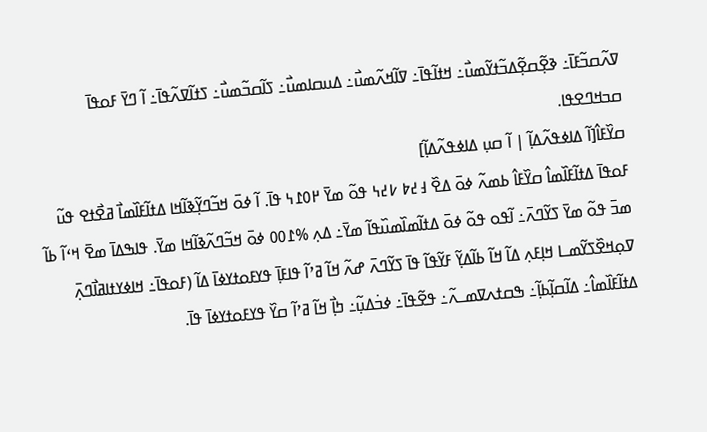ߜߍ߬ߛߏ߬ߓߊ߫߸ ߢߐ߲߬ߛߐ߲߬ߡߏ߬ߙߌ߬ߘߎ߯߸ ߞߙߊ߬ߟߊ߫߸ ߜߊ߬ߞߍ߬ߘߎ߯߸ ߡߎߛߊߘߎ߯߸ ߖߊ߬ߛߏ߬ߘߎ߯߸ ߖߙߊ߬ߜߍ߬ߟߊ߫߸ ߊ߬ ߣߌ߫ ߓߋߟߊ߫ ߛߏߞߣߐߟߊ.
ߛߌ߰ߓߊ߮[ߊ߬ ߡߊߦߟߍ߬ߡߊ߲߬ | ߊ߬ ߛߎ߲ ߡߊߦߟߍ߬ߡߊ߲߬]
ߓߋߟߊ߫ ߡߙߊ߬ߓߊ߰ߘߊ߮ ߛߌ߰ߓߊ߮ ߕߘߍ߬ ߦߋ߫ ߡߐ߰ ߃߄߈ ߇߄߆ ߟߋ߬ ߘߌ߫ ߂߀߁߆ ߟߊ߫. ߊ߬ ߦߋ߫ ߞߏ߬ߣߌ߲߬ߢߊ߬ߞߊ ߡߙߊ߬ߓߊ߰ߘߊ߯ ߥߐ߯ߙߐ ߟߎ߬ ߘߏ߫ ߟߋ߬ ߘߌ߫ ߖߌ߬ߣߍ߫߸ ߊ߬ߟߋ ߟߋ߬ ߦߋ߫ ߡߙߊ߬ߘߊ߰ߘߎ߰ߟߊ߬ ߘߌ߫߸ ߡߍ߲ %߁߀߀ ߦߋ߫ ߞߏ߬ߣߍ߬ߢߊ߬ߞߊ ߘߌ߫. ߟߊߒߡߊ߫ ߘߐ߫ ߞߵߊ߬ ߕߊ߬ ߜߋ߲ߞߐ߰ߖߌ߬ߘߺߊ ߞߊ߲ߓߍ߲ ߡߊ߬ ߞߊ߬ ߕߊ߬ߡߌ߲߬ ߓߌ߬ߟߊ߬ ߟߊ߫ ߖߌ߬ߣߍ߫ ߝߍ߬ ߞߊ߬ ߥߴߊ߬ ߟߊߓߊ߲߫ ߟߌߓߋߙߌߦߊ߫ ߡߊ߬ (ߓߋߟߊ߫߸ ߞߊߦߌߙߊߥߊ߯ߣߍ߲߫ ߡߙߊ߬ߓߊ߰ߘߊ߮߸ ߡߊ߬ߛߊ߲߬ߕߊ߲߬߸ ߒߛߙߍߜߘߺߍ߬߸ ߟߐ߬ߟߊ߫߸ ߦߏ߭ߡߎ߲߬߸ ߤߊ߲߯ ߞߊ߬ ߥߴߊ߬ ߛߌ߰ ߟߌߓߋߙߌߦߊ߫ ߟߊ߫.